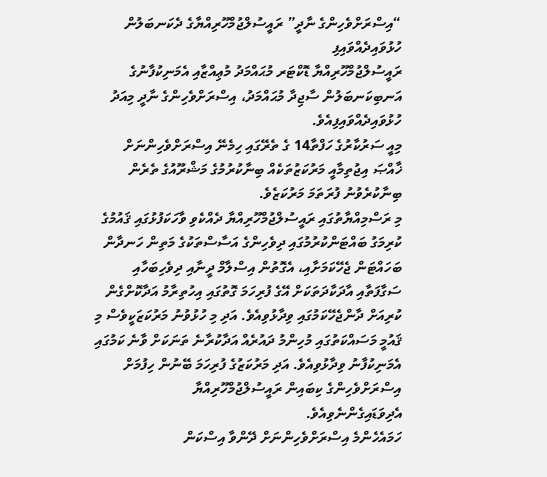“އިސްރަށްވެހިންގެ ނާދީ” ރައީސުލްޖުމްހޫރިއްޔާގެ ދެކަނބަލުން ހުޅުވައިދެއްވައިފި
ރައީސުލްޖުމްހޫރިއްޔާ ޑޮކްޓަރ މުޙައްމަދު މުޢިއްޒާއި އެމަނިކުފާނުގެ އަނބިކަނބަލުން ސާޖިދާ މުޙައްމަދު، އިސްރަށްވެހިންގެ ނާދީ މިއަދު ހުޅުވައިދެއްވައިފިއެވެ.
މިއީ ސަރުކާރުގެ ހަފްތާ14 ގެ ތެރޭގައި ހިމެނޭ އިސްރަށްވެހިންނަށް ޚާއްޞަ އިޖުތިމާއީ މަރުކަޒުތަކެއް ބިނާކުރުމުގެ މަޝްރޫއުގެ ތެރެން ބިނާކުރެވުނު ފުރަތަމަ މަރުކަޒެވެ.
މި ރަސްމިއްޔާތުގައި ރައީސުލްޖުމްހޫރިއްޔާ ދެއްކެވި ވާހަކަފުޅުގައި ޤައުމުގެ ކުރިމަގު ބައްޓަންކުރުމުގައި ދިވެހިންގެ އަސާސްތަކުގެ މަތިން ހަނދާން ބަހައްޓަން ޖެހޭކަމަށާއި، އެގޮތުން އިސްލާމް ދީނާއި ދިވެހިބަހާއި ސަގާފަތާއި އާދަކާދަތަކަށް އޭގެ ފުރިހަމަ ގޮތުގައި އިހުތިރާމު އަދާކޮށްގެން ކުރިއަށް ދާންޖެހޭކަމުގައި ވިދާޅުވިއެވެ. އަދި މި ހުޅުވުނު މަރުކަޒަކީވެސް މި ޤައުމީ މަސައްކަތުގައި މުހިންމު ދައުރެއް އަދާކުރާނެ ތަނަކަށް ވާނެ ކަމުގައި އެމަނިކުފާނު ވިދާޅުވިއެވެ. އަދި މަރުކަޒުގެ ފުރިހަމަ ބޭނުން ހިފުމަށް އިސްރަށްވެހިންގެ ކިބައިން ރައީސުލްޖުމްހޫރިއްޔާ އެދިވަޑައިގެންނެވިއެވެ.
ހަމައެހެންމެ އިސްރަށްވެހިންނަށް ދޭންވާ އިސްކަން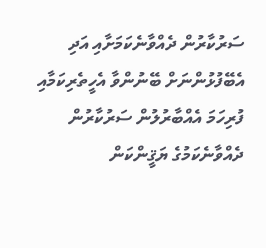ސަރުކާރުން ދެއްވާނެކަމަށާއި އަދި އެބޭފުޅުންނަށް ބޭނުންވާ އެހީތެރިކަމާއި ފުރިހަމަ އެއްބާރުލުން ސަރުކާރުން ދެއްވާނެކަމުގެ ޔަޤީންކަން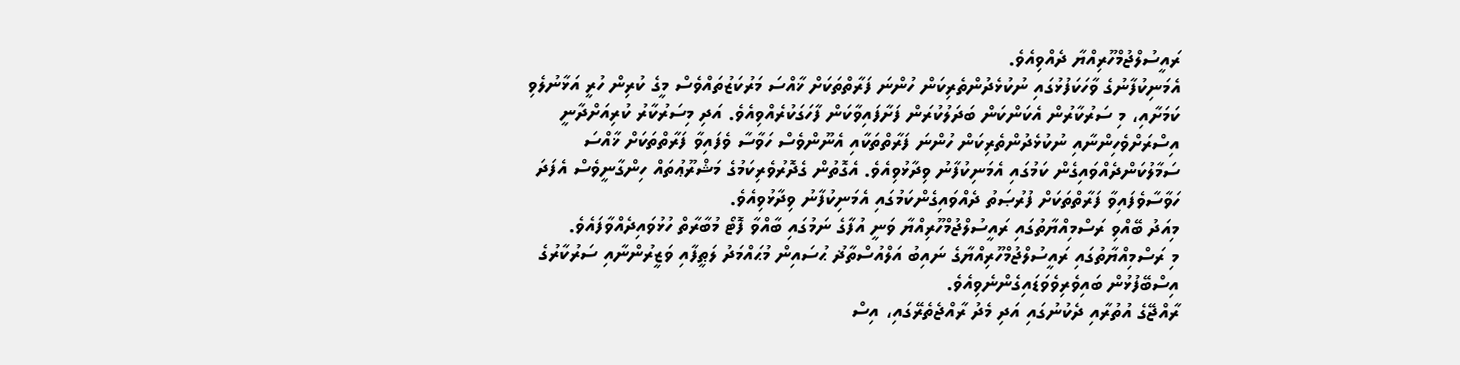ރައީސުލްޖުމްހޫރިއްޔާ ދެއްވިއެވެ.
އެމަނިކުފާނުގެ ވާހަކަފުޅުގައި ނުކުޅެދުންތެރިކަން ހުންނަ ފަރާތްތަކަށް ޚާއްސަ މަރުކަޒުތައްވެސް މީގެ ކުރިން ހުރީ އަޅާނުލެވި ކަމަށާއި، މި ސަރުކާރުން އެކަންކަން ބަދަލުކުރަން ފަށާފައިވާކަން ފާހަގަކުރެއްވިއެވެ. އަދި މިސަރުކާރު ކުރިއަށްދާނީ އިސްރަށްވެހިންނާއި ނުކުޅެދުންތެރިކަން ހުންނަ ފަރާތްތަކާއި އެނޫންވެސް ހަވާސާ ވެފައިވާ ފަރާތްތަކަށް ޚާއްސަ ސަމާލުކަންދެއްވައިގެން ކަމުގައި އެމަނިކުފާނު ވިދާޅުވިއެވެ. އެގޮތުން ގެދޮރުވެރިކަމުގެ މަޝްރޫޢުތައް ހިންގާނީވެސް އެފަދަ ހަވާސާވެފައިވާ ފަރާތްތަކަށް ފުރުޞަތު ދެއްވައިގެންކަމުގައި އެމަނިކުފާނު ވިދާޅުވިއެވެ.
މިއަދު ބޭއްވި ރަސްމިއްޔާތުގައި ރައީސުލްޖުމްހޫރިއްޔާ ވަނީ އުފާގެ ނަމުގައި ބާއްވާ ފޮޓޯ މުބާރާތް ހުޅުވައިދެއްވާފައެވެ.
މި ރަސްމިއްޔާތުގައި ރައީސުލްޖުމްހޫރިއްޔާގެ ނައިބު އަލްއުސްތާޛު ޙުސައިން މުޙައްމަދު ލަޠީފާއި ވަޒީރުންނާއި ސަރުކާރުގެ އިސްބޭފުޅުން ބައިވެރިވެވަޑައިގެންނެވިއެވެ.
ރާއްޖޭގެ އުތުރާއި ދެކުނުގައި އަދި މެދު ރާއްޖެތެރޭގައި، އިސް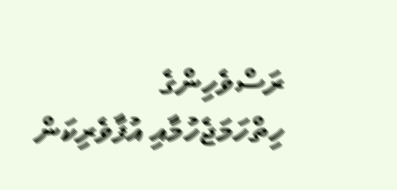ރަސްވެހިންގެ ހިތްހަމަޖެހުމާއި އުފާވެރިކަން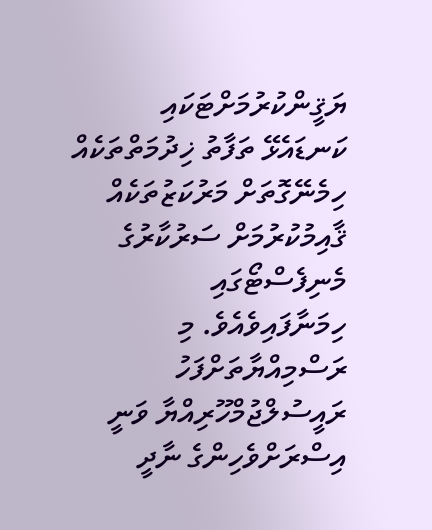ޔަޤީންކުރުމަށްޓަކައި ކަނޑައެޅޭ ތަފާތު ޚިދުމަތްތަކެއް ހިމެނޭގޮތަށް މަރުކަޒުތަކެއް ޤާއިމުކުރުމަށް ސަރުކާރުގެ މެނިފެސްޓޯގައި ހިމަނާފައިވެއެވެ. މި ރަސްމިއްޔާތަށްފަހު ރައީސުލްޖުމްހޫރިއްޔާ ވަނީ އިސްރަށްވެހިންގެ ނާދީ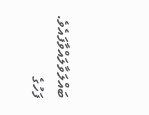ބައްލަވާލައްވާފައެވެ.
ފަހުގެ